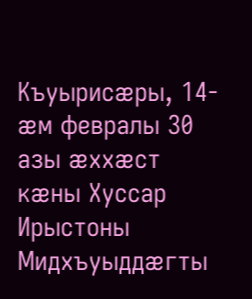Къуырисæры, 14-æм февралы 30 азы æххæст кæны Хуссар Ирыстоны Мидхъуыддæгты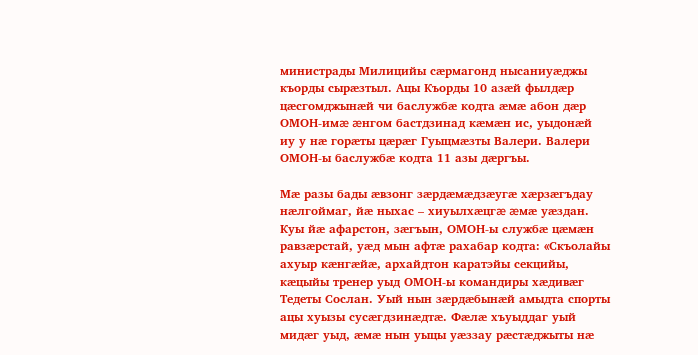министрады Милицийы сæрмагонд нысаниуæджы къорды сырæзтыл. Ацы Къорды 10 азæй фылдæр цæсгомджынæй чи баслужбæ кодта æмæ абон дæр ОМОН-имæ æнгом бастдзинад кæмæн ис, уыдонæй иу у нæ горæты цæрæг Гуыцмæзты Валери. Валери ОМОН-ы баслужбæ кодта 11 азы дæргъы.

Мæ разы бады æвзонг зæрдæмæдзæугæ хæрзæгъдау нæлгоймаг, йæ ныхас – хиуылхæцгæ æмæ уæздан. Куы йæ афарстон, зæгъын, ОМОН-ы службæ цæмæн равзæрстай, уæд мын афтæ рахабар кодта: «Скъолайы ахуыр кæнгæйæ, архайдтон каратэйы секцийы, кæцыйы тренер уыд ОМОН-ы командиры хæдивæг Тедеты Сослан. Уый нын зæрдæбынæй амыдта спорты ацы хуызы сусæгдзинæдтæ. Фæлæ хъуыддаг уый мидæг уыд, æмæ нын уыцы уæззау рæстæджыты нæ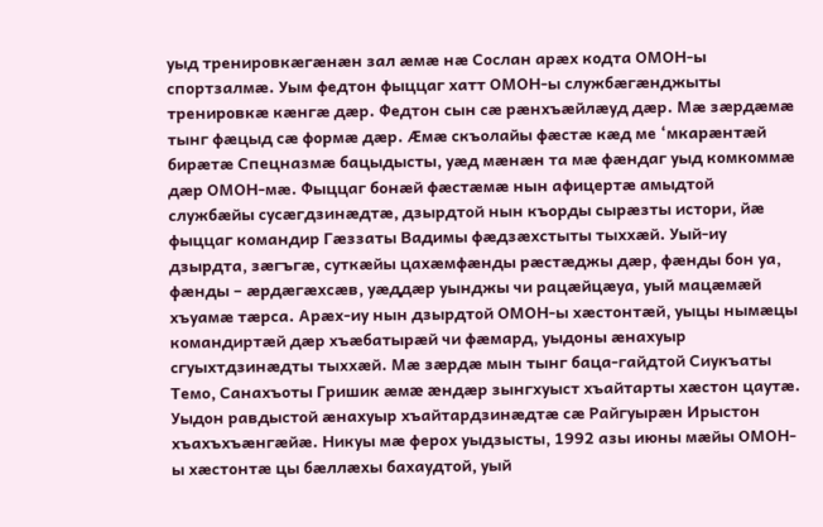уыд тренировкæгæнæн зал æмæ нæ Сослан арæх кодта ОМОН-ы спортзалмæ. Уым федтон фыццаг хатт ОМОН-ы службæгæнджыты тренировкæ кæнгæ дæр. Федтон сын сæ рæнхъæйлæуд дæр. Мæ зæрдæмæ тынг фæцыд сæ формæ дæр. Æмæ скъолайы фæстæ кæд ме ‘мкарæнтæй бирæтæ Спецназмæ бацыдысты, уæд мæнæн та мæ фæндаг уыд комкоммæ дæр ОМОН-мæ. Фыццаг бонæй фæстæмæ нын афицертæ амыдтой службæйы сусæгдзинæдтæ, дзырдтой нын къорды сырæзты истори, йæ фыццаг командир Гæззаты Вадимы фæдзæхстыты тыххæй. Уый-иу дзырдта, зæгъгæ, суткæйы цахæмфæнды рæстæджы дæр, фæнды бон уа, фæнды – æрдæгæхсæв, уæддæр уынджы чи рацæйцæуа, уый мацæмæй хъуамæ тæрса. Арæх-иу нын дзырдтой ОМОН-ы хæстонтæй, уыцы нымæцы командиртæй дæр хъæбатырæй чи фæмард, уыдоны æнахуыр сгуыхтдзинæдты тыххæй. Мæ зæрдæ мын тынг баца-гайдтой Сиукъаты Темо, Санахъоты Гришик æмæ æндæр зынгхуыст хъайтарты хæстон цаутæ. Уыдон равдыстой æнахуыр хъайтардзинæдтæ сæ Райгуырæн Ирыстон хъахъхъæнгæйæ. Никуы мæ ферох уыдзысты, 1992 азы июны мæйы ОМОН-ы хæстонтæ цы бæллæхы бахаудтой, уый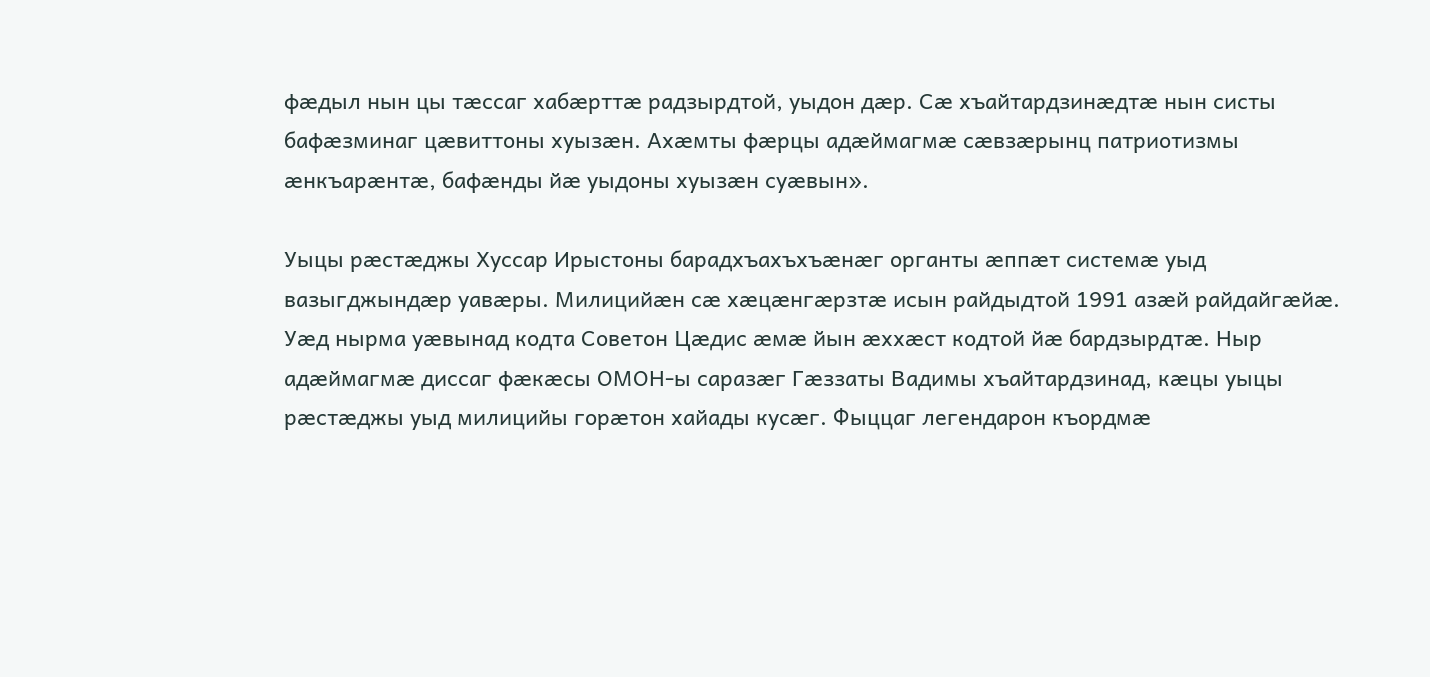фæдыл нын цы тæссаг хабæрттæ радзырдтой, уыдон дæр. Сæ хъайтардзинæдтæ нын систы бафæзминаг цæвиттоны хуызæн. Ахæмты фæрцы адæймагмæ сæвзæрынц патриотизмы æнкъарæнтæ, бафæнды йæ уыдоны хуызæн суæвын».

Уыцы рæстæджы Хуссар Ирыстоны барадхъахъхъæнæг органты æппæт системæ уыд вазыгджындæр уавæры. Милицийæн сæ хæцæнгæрзтæ исын райдыдтой 1991 азæй райдайгæйæ. Уæд нырма уæвынад кодта Советон Цæдис æмæ йын æххæст кодтой йæ бардзырдтæ. Ныр адæймагмæ диссаг фæкæсы ОМОН-ы саразæг Гæззаты Вадимы хъайтардзинад, кæцы уыцы рæстæджы уыд милицийы горæтон хайады кусæг. Фыццаг легендарон къордмæ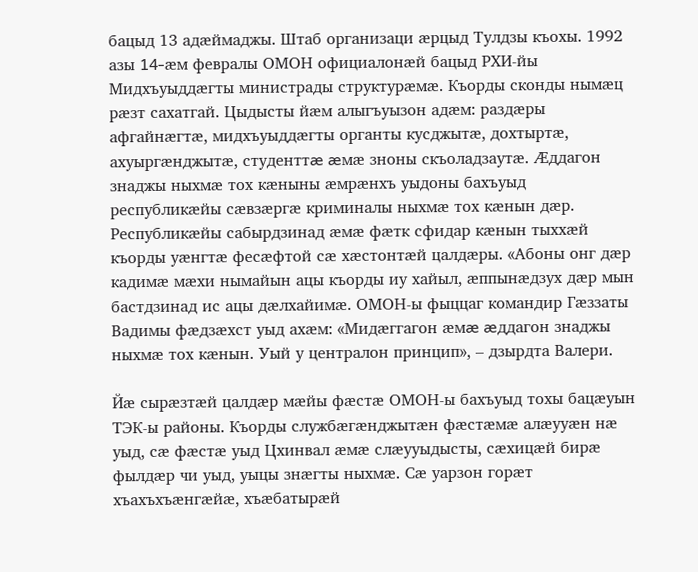бацыд 13 адæймаджы. Штаб организаци æрцыд Тулдзы къохы. 1992 азы 14-æм февралы ОМОН официалонæй бацыд РХИ-йы Мидхъуыддæгты министрады структурæмæ. Къорды сконды нымæц рæзт сахатгай. Цыдысты йæм алыгъуызон адæм: раздæры афгайнæгтæ, мидхъуыддæгты органты кусджытæ, дохтыртæ, ахуыргæнджытæ, студенттæ æмæ зноны скъоладзаутæ. Æддагон знаджы ныхмæ тох кæныны æмрæнхъ уыдоны бахъуыд республикæйы сæвзæргæ криминалы ныхмæ тох кæнын дæр. Республикæйы сабырдзинад æмæ фæтк сфидар кæнын тыххæй къорды уæнгтæ фесæфтой сæ хæстонтæй цалдæры. «Абоны онг дæр кадимæ мæхи нымайын ацы къорды иу хайыл, æппынæдзух дæр мын бастдзинад ис ацы дæлхайимæ. ОМОН-ы фыццаг командир Гæззаты Вадимы фæдзæхст уыд ахæм: «Мидæггагон æмæ æддагон знаджы ныхмæ тох кæнын. Уый у централон принцип», – дзырдта Валери.

Йæ сырæзтæй цалдæр мæйы фæстæ ОМОН-ы бахъуыд тохы бацæуын ТЭК-ы районы. Къорды службæгæнджытæн фæстæмæ алæууæн нæ уыд, сæ фæстæ уыд Цхинвал æмæ слæууыдысты, сæхицæй бирæ фылдæр чи уыд, уыцы знæгты ныхмæ. Сæ уарзон горæт хъахъхъæнгæйæ, хъæбатырæй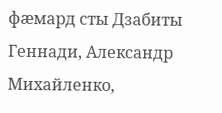фæмард сты Дзабиты Геннади, Александр Михайленко,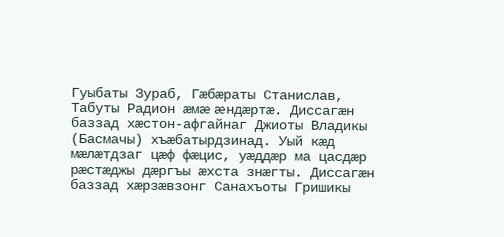Гуыбаты Зураб, Гæбæраты Станислав, Табуты Радион æмæ æндæртæ. Диссагæн баззад хæстон-афгайнаг Джиоты Владикы (Басмачы) хъæбатырдзинад. Уый кæд мæлæтдзаг цæф фæцис, уæддæр ма цасдæр рæстæджы дæргъы æхста знæгты. Диссагæн баззад хæрзæвзонг Санахъоты Гришикы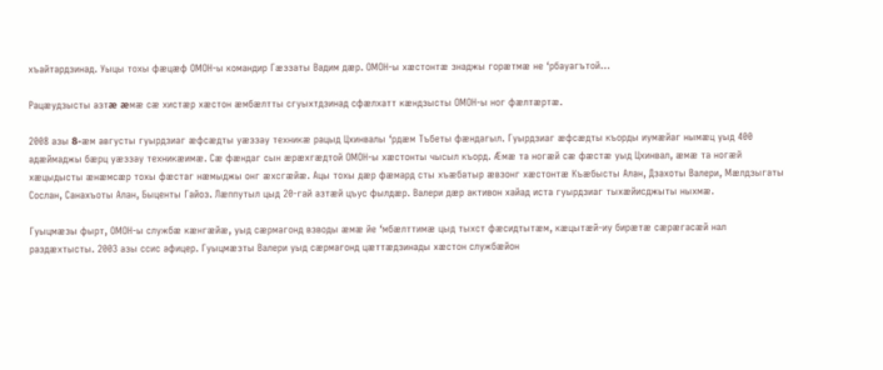хъайтардзинад. Уыцы тохы фæцæф ОМОН-ы командир Гæззаты Вадим дæр. ОМОН-ы хæстонтæ знаджы горæтмæ не ‘рбауагътой…

Рацæудзысты азтæ æмæ сæ хистæр хæстон æмбæлтты сгуыхтдзинад сфæлхатт кæндзысты ОМОН-ы ног фæлтæртæ.

2008 азы 8-æм августы гуырдзиаг æфсæдты уæззау техникæ рацыд Цхинвалы ‘рдæм Тъбеты фæндагыл. Гуырдзиаг æфсæдты къорды иумæйаг нымæц уыд 400 адæймаджы бæрц уæззау техникæимæ. Сæ фæндаг сын æрæхгæдтой ОМОН-ы хæстонты чысыл къорд. Æмæ та ногæй сæ фæстæ уыд Цхинвал, æмæ та ногæй хæцыдысты æнæмсæр тохы фæстаг нæмыджы онг æхсгæйæ. Ацы тохы дæр фæмард сты хъæбатыр æвзонг хæстонтæ Къæбысты Алан, Дзахоты Валери, Мæлдзыгаты Сослан, Санахъоты Алан, Быценты Гайоз. Лæппутыл цыд 20-гай азтæй цъус фылдæр. Валери дæр активон хайад иста гуырдзиаг тыхæйисджыты ныхмæ.

Гуыцмæзы фырт, ОМОН-ы службæ кæнгæйæ, уыд сæрмагонд взводы æмæ йе ‘мбæлттимæ цыд тыхст фæсидтытæм, кæцытæй-иу бирæтæ сæрæгасæй нал раздæхтысты. 2003 азы ссис афицер. Гуыцмæзты Валери уыд сæрмагонд цæттæдзинады хæстон службæйон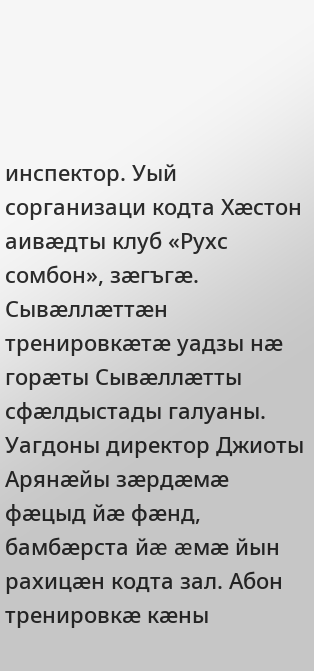инспектор. Уый сорганизаци кодта Хæстон аивæдты клуб «Рухс сомбон», зæгъгæ. Сывæллæттæн тренировкæтæ уадзы нæ горæты Сывæллæтты сфæлдыстады галуаны. Уагдоны директор Джиоты Арянæйы зæрдæмæ фæцыд йæ фæнд, бамбæрста йæ æмæ йын рахицæн кодта зал. Абон тренировкæ кæны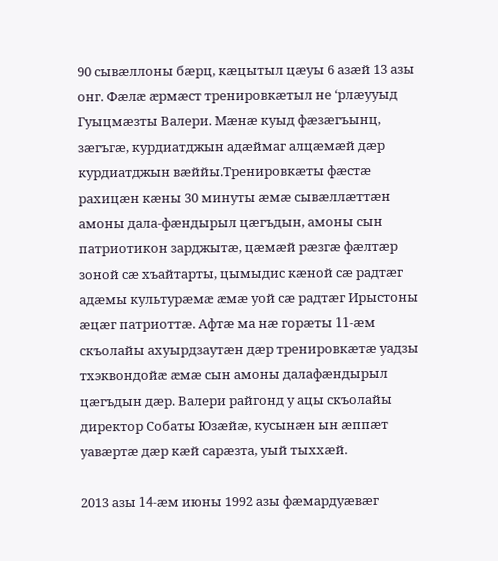90 сывæллоны бæрц, кæцытыл цæуы 6 азæй 13 азы онг. Фæлæ æрмæст тренировкæтыл не ‘рлæууыд Гуыцмæзты Валери. Мæнæ куыд фæзæгъынц, зæгъгæ, курдиатджын адæймаг алцæмæй дæр курдиатджын вæййы.Тренировкæты фæстæ рахицæн кæны 30 минуты æмæ сывæллæттæн амоны дала-фæндырыл цæгъдын, амоны сын патриотикон зарджытæ, цæмæй рæзгæ фæлтæр зоной сæ хъайтарты, цымыдис кæной сæ радтæг адæмы культурæмæ æмæ уой сæ радтæг Ирыстоны æцæг патриоттæ. Афтæ ма нæ горæты 11-æм скъолайы ахуырдзаутæн дæр тренировкæтæ уадзы тхэквондойæ æмæ сын амоны далафæндырыл цæгъдын дæр. Валери райгонд у ацы скъолайы директор Собаты Юзæйæ, кусынæн ын æппæт уавæртæ дæр кæй сарæзта, уый тыххæй.

2013 азы 14-æм июны 1992 азы фæмардуæвæг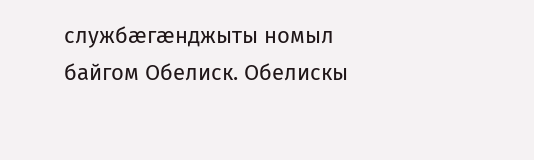службæгæнджыты номыл байгом Обелиск. Обелискы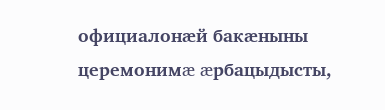официалонæй бакæныны церемонимæ æрбацыдысты,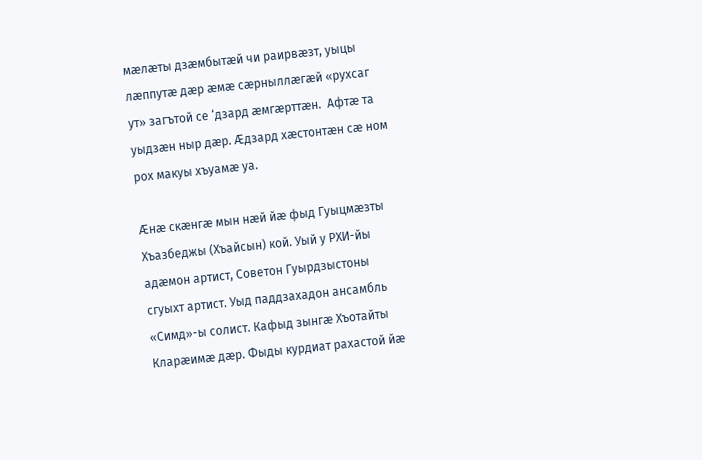мæлæты дзæмбытæй чи раирвæзт, уыцы лæппутæ дæр æмæ сæрныллæгæй «рухсаг ут» загътой се ‘дзард æмгæрттæн.  Афтæ та уыдзæн ныр дæр. Æдзард хæстонтæн сæ ном рох макуы хъуамæ уа.

Æнæ скæнгæ мын нæй йæ фыд Гуыцмæзты Хъазбеджы (Хъайсын) кой. Уый у РХИ-йы адæмон артист, Советон Гуырдзыстоны сгуыхт артист. Уыд паддзахадон ансамбль «Симд»-ы солист. Кафыд зынгæ Хъотайты Кларæимæ дæр. Фыды курдиат рахастой йæ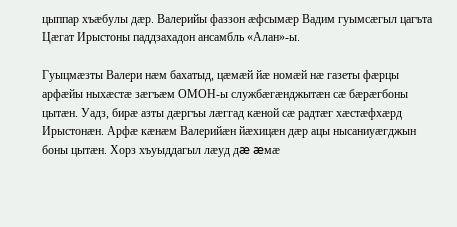цыппар хъæбулы дæр. Валерийы фаззон æфсымæр Вадим гуымсæгыл цагъта Цæгат Ирыстоны паддзахадон ансамбль «Алан»-ы.

Гуыцмæзты Валери нæм бахатыд, цæмæй йæ номæй нæ газеты фæрцы арфæйы ныхæстæ зæгъæм ОМОН-ы службæгæнджытæн сæ бæрæгбоны цытæн. Уадз, бирæ азты дæргъы лæггад кæной сæ радтæг хæстæфхæрд Ирыстонæн. Арфæ кæнæм Валерийæн йæхицæн дæр ацы нысаниуæгджын боны цытæн. Хорз хъуыддагыл лæуд дæ æмæ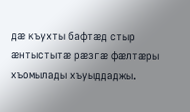дæ къухты бафтæд стыр æнтыстытæ рæзгæ фæлтæры хъомылады хъуыддаджы.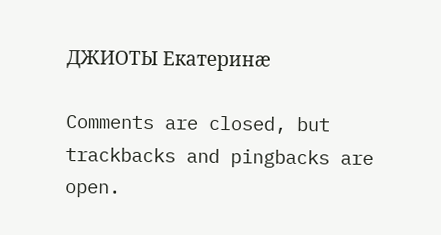ДЖИОТЫ Екатеринæ

Comments are closed, but trackbacks and pingbacks are open.